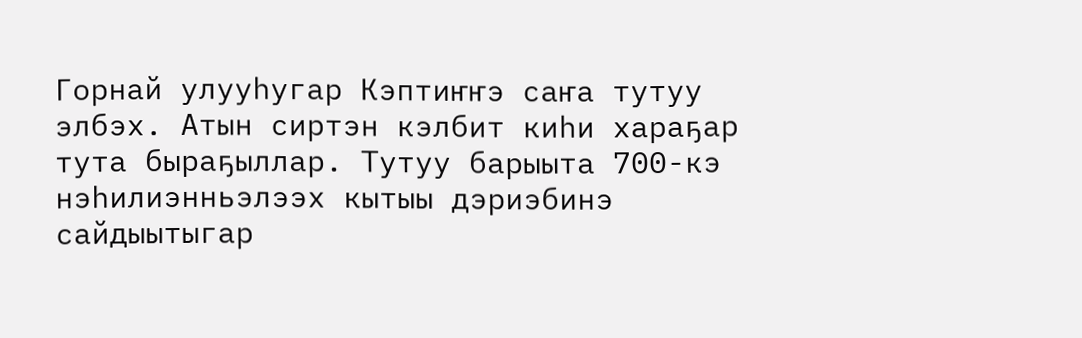Горнай улууһугар Кэптиҥҥэ саҥа тутуу элбэх. Атын сиртэн кэлбит киһи хараҕар тута быраҕыллар. Тутуу барыыта 700-кэ нэһилиэнньэлээх кытыы дэриэбинэ сайдыытыгар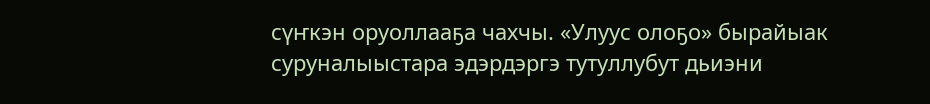сүҥкэн оруоллааҕа чахчы. «Улуус олоҕо» бырайыак суруналыыстара эдэрдэргэ тутуллубут дьиэни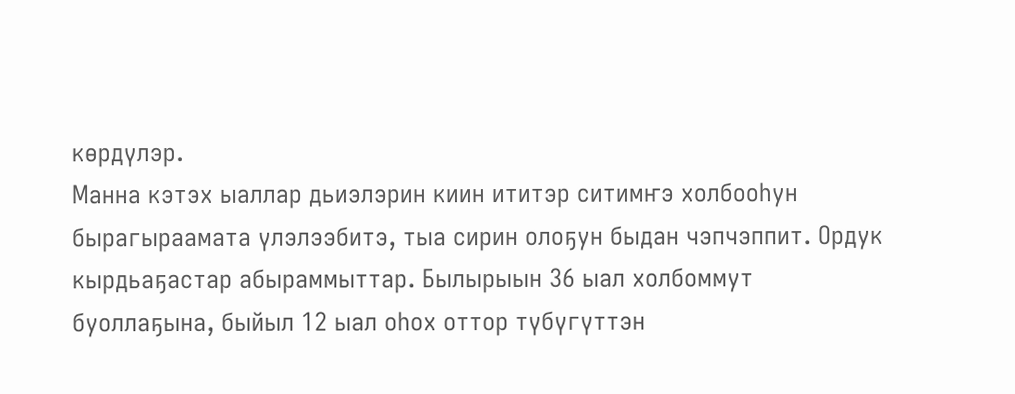көрдүлэр.
Манна кэтэх ыаллар дьиэлэрин киин ититэр ситимҥэ холбооһун бырагыраамата үлэлээбитэ, тыа сирин олоҕун быдан чэпчэппит. Ордук кырдьаҕастар абыраммыттар. Былырыын 36 ыал холбоммут буоллаҕына, быйыл 12 ыал оһох оттор түбүгүттэн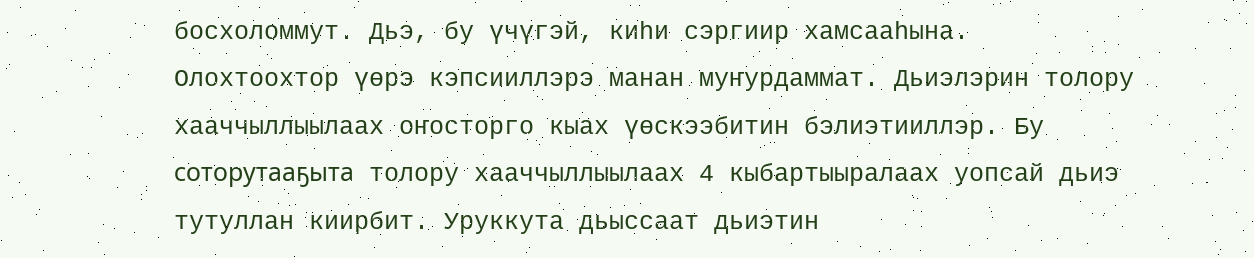босхоломмут. Дьэ, бу үчүгэй, киһи сэргиир хамсааһына.
Олохтоохтор үөрэ кэпсииллэрэ манан муҥурдаммат. Дьиэлэрин толору хааччыллыылаах оҥосторго кыах үөскээбитин бэлиэтииллэр. Бу соторутааҕыта толору хааччыллыылаах 4 кыбартыыралаах уопсай дьиэ тутуллан киирбит. Уруккута дьыссаат дьиэтин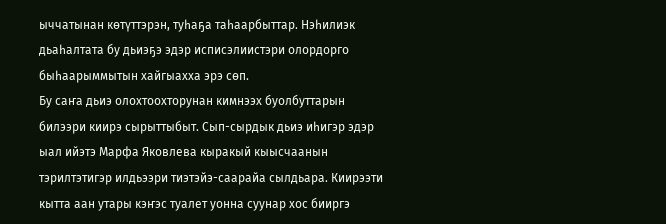ыччатынан көтүттэрэн, туһаҕа таһаарбыттар. Нэһилиэк дьаһалтата бу дьиэҕэ эдэр исписэлиистэри олордорго быһаарыммытын хайгыахха эрэ сөп.
Бу саҥа дьиэ олохтоохторунан кимнээх буолбуттарын билээри киирэ сырыттыбыт. Сып-сырдык дьиэ иһигэр эдэр ыал ийэтэ Марфа Яковлева кыракый кыысчаанын тэрилтэтигэр илдьээри тиэтэйэ-саарайа сылдьара. Киирээти кытта аан утары кэҥэс туалет уонна суунар хос бииргэ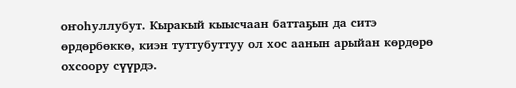оҥоһуллубут. Кыракый кыысчаан баттаҕын да ситэ өрдөрбөккө, киэн туттубуттуу ол хос аанын арыйан көрдөрө охсоору сүүрдэ.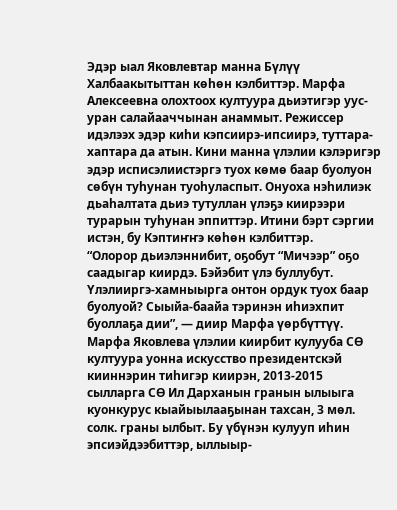Эдэр ыал Яковлевтар манна Бүлүү Халбаакытыттан көһөн кэлбиттэр. Марфа Алексеевна олохтоох култуура дьиэтигэр уус-уран салайааччынан анаммыт. Режиссер идэлээх эдэр киһи кэпсиирэ-ипсиирэ, туттара-хаптара да атын. Кини манна үлэлии кэлэригэр эдэр исписэлиистэргэ туох көмө баар буолуон сөбүн туһунан туоһуласпыт. Онуоха нэһилиэк дьаһалтата дьиэ тутуллан үлэҕэ киирээри турарын туһунан эппиттэр. Итини бэрт сэргии истэн, бу Кэптиҥҥэ көһөн кэлбиттэр.
“Олорор дьиэлэннибит, оҕобут “Мичээр” оҕо саадыгар киирдэ. Бэйэбит үлэ буллубут. Үлэлииргэ-хамныырга онтон ордук туох баар буолуой? Сыыйа-баайа тэринэн иһиэхпит буоллаҕа дии”, — диир Марфа үөрбүттүү.
Марфа Яковлева үлэлии киирбит кулууба СӨ култуура уонна искусство президентскэй кииннэрин тиһигэр киирэн, 2013-2015 сылларга СӨ Ил Дарханын гранын ылыыга куонкурус кыайыылааҕынан тахсан, 3 мөл. солк. граны ылбыт. Бу үбүнэн кулууп иһин эпсиэйдээбиттэр, ыллыыр-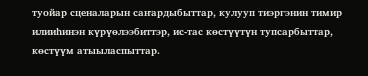туойар сценаларын саҥардыбыттар, кулууп тиэргэнин тимир илииһинэн күрүөлээбиттэр, ис-тас көстүүтүн тупсарбыттар, көстүүм атыыласпыттар.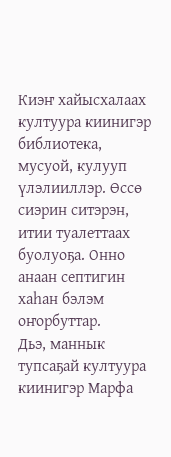Киэҥ хайысхалаах култуура киинигэр библиотека, мусуой, кулууп үлэлииллэр. Өссө сиэрин ситэрэн, итии туалеттаах буолуоҕа. Онно анаан септигин хаһан бэлэм оҥорбуттар.
Дьэ, маннык тупсаҕай култуура киинигэр Марфа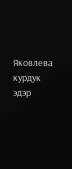Яковлева курдук эдэр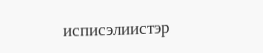исписэлиистэр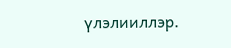үлэлииллэр.